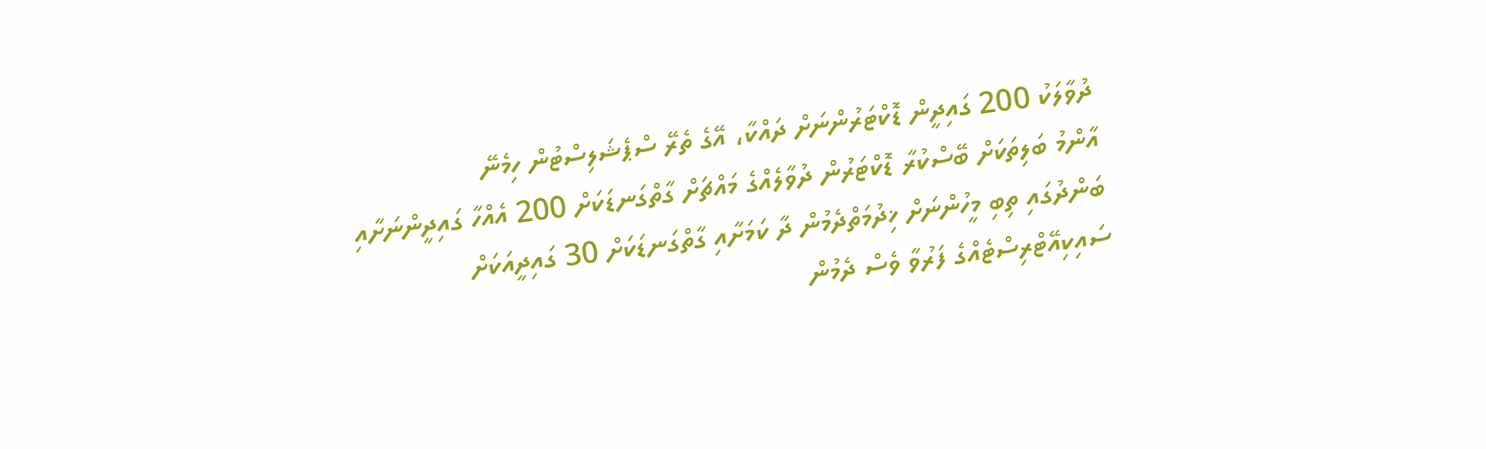ދުވާލަކު 200 ގައިދީން ޑޮކްޓަރުންނަށް ދައްކާ، އޭގެ ތެރޭ ސްޕެޝަލިސްޓުން ހިމެނޭ
އާންމު ބަލިތަކަށް ބޭސްކުރާ ޑޮކްޓަރުން ދުވާލެއްގެ މައްޗަށް ގާތްގަނޑަކަށް 200 އެއްހާ ގައިދީންނަށާއި ބަންދުގައި ތިބި މީހުންނަށް ޚިދުމަތްދެމުން ދާ ކަމަށާއި ގާތްގަނޑަކަށް 30 ގައިދީއަކަށް ސައިކިއޭޓްރިސްޓެއްގެ ފަރުވާ ވެސް ދެމުން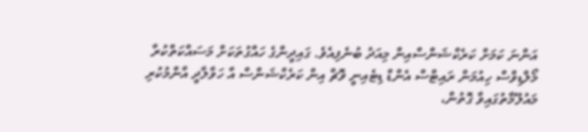އަންނަ ކަމަށް ކަރެކްޝަންސްއިން މިއަދު ބުނެފިއެވެ. ގައިދީންގެ ހައްގުތަކަށް މަސައްކަތްކުރާ މޯލްޑިވްސް ހިއުމަން ރައިޓްސް އެންޑް ޑިޓެއިނީ ވޮޗް އިން ކަރެކްޝަންސް އާ ހަވާލާދީ އާންމުކުރި މައުލޫމާތުގައިވާ ގޮތުން،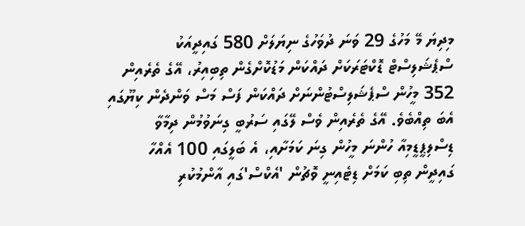މިދިޔަ މޭ މަހުގެ 29 ވަނަ ދުވަހުގެ ނިޔަލަށް 580 ގައިދީއަކު ސްޕެޝަލިސްޓް ޑޮކްޓަރަކަށް ދައްކަން މަޑުކޮށްގެން ތިބިއިރު، އޭގެ ތެރެއިން 352 މީހުން ސްޕެޝަލިސްޓުންނަށް ދައްކަން ފަސް މަސް ވަންދެން ކިޔޫގައި އެބަ ތިއްބެވެ. އޭގެ ތެރެއިން ވެސް ލޭގައި ސަރުބީ ގިނަވުމުން ދިމާވާ ޑިސްލިޕީޑީމިއާ ހުންނަ މީހުން ގިނަ ކަމަށާއި، އެ ބަލީގައި 100 އެއްހާ ގައިދީން ތިބި ކަމަށް ޑިޓެއިނީ ވޮޗުން 'އެކްސް'ގައި އާންމުކުރި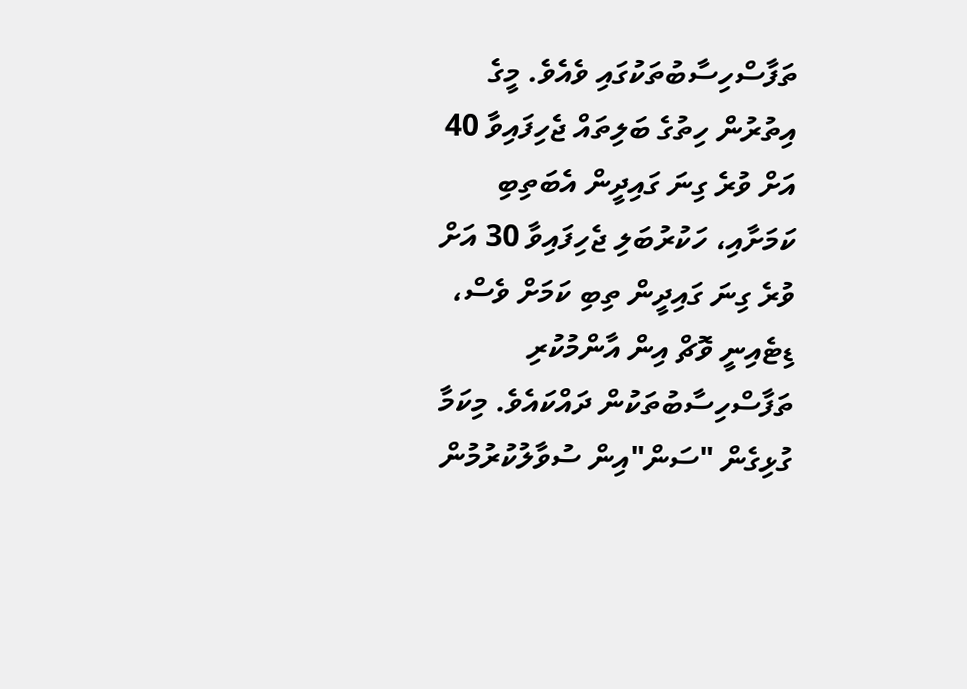ތަފާސްހިސާބުތަކުގައި ވެއެވެ. މީގެ އިތުރުން ހިތުގެ ބަލިތައް ޖެހިފައިވާ 40 އަށް ވުރެ ގިނަ ގައިދީން އެބަތިބި ކަމަށާއި، ހަކުރުބަލި ޖެހިފައިވާ 30 އަށް ވުރެ ގިނަ ގައިދީން ތިބި ކަމަށް ވެސް، ޑިޓެއިނީ ވޮޗް އިން އާންމުކުރި ތަފާސްހިސާބުތަކުން ދައްކައެވެ. މިކަމާ ގުޅިގެން "ސަން"އިން ސުވާލުކުރުމުން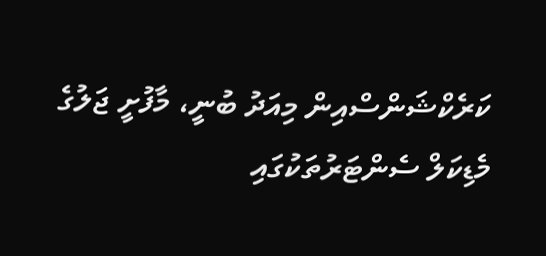ކަރެކްޝަންސްއިން މިއަދު ބުނީ، މާފުށީ ޖަލުގެ މެޑިކަލް ސެންޓަރުތަކުގައި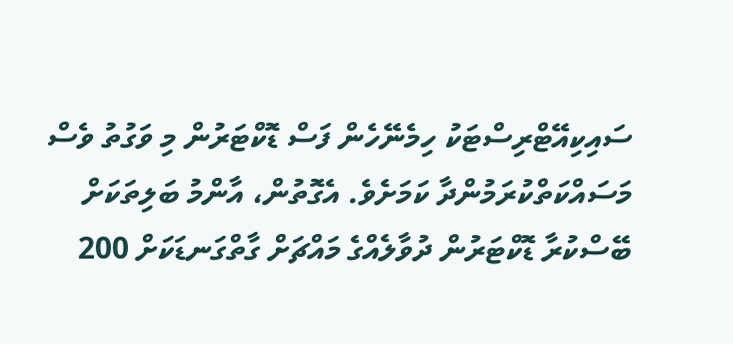ސައިކިއޭޓްރިސްޓަކު ހިމެނޭހެން ފަސް ޑޮކްޓަރުން މި ވަގުތު ވެސް މަސައްކަތްކުރަމުންދާ ކަމަށެވެ. އެގޮތުން، އާންމު ބަލިތަކަށް ބޭސްކުރާ ޑޮކްޓަރުން ދުވާލެއްގެ މައްޗަށް ގާތްގަނޑަކަށް 200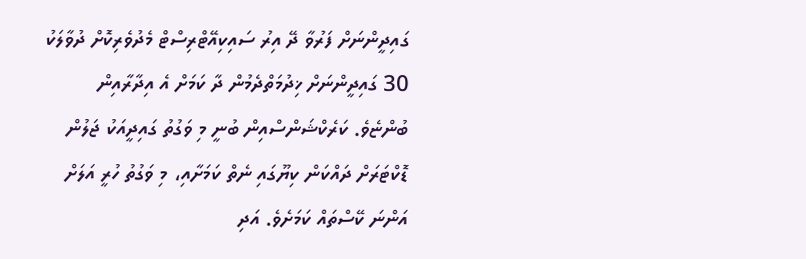ގައިދީންނަށް ފަރުވާ ދޭ އިރު ސައިކިއޭޓްރިސްޓް މެދުވެރިކޮށް ދުވާލަކު 30 ގައިދީންނަށް ޚިދުމަތްދެމުން ދާ ކަމަށް އެ އިދާރާއިން ބުންޏެވެ. ކަރެކްޝަންސްއިން ބުނީ މި ވަގުތު ގައިދީއަކު ޖަލުން ޑޮކްޓަރަށް ދައްކަން ކިޔޫގައި ނެތް ކަމަށާއި، މި ވަގުތު ހުރީ އަލަށް އަންނަ ކޭސްތައް ކަމަށެވެ. އަދި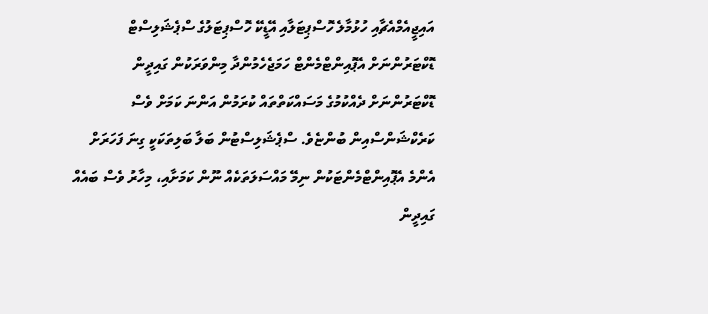އައިޖީއެމްއެޗާއި ހުޅުމާލެ ހޮސްޕިޓަލާއި އޭޑީކޭ ހޮސްޕިޓަލުގެ ސްޕެޝަލިސްޓް ޑޮކްޓަރުންނަށް އެޕޮއިންޓްމެންޓް ހަމަޖެހެމުންދާ މިންވަރަކުން ގައިދީން ޑޮކްޓަރުންނަށް ދެއްކުމުގެ މަސައްކަތްތައް ކުރަމުން އަންނަ ކަމަށް ވެސް ކަރެކްޝަންސްއިން ބުންޏެވެ. ސްޕެޝަލިސްޓުން ބަލާ ބަލިތަކަކީ ގިނަ ފަހަރަށް އެންމެ އެޕޮއިންޓްމެންޓަކުން ނިމޭ މައްސަލަތަކެއް ނޫން ކަމަށާއި، މިހާރު ވެސް ބައެއް ގައިދީން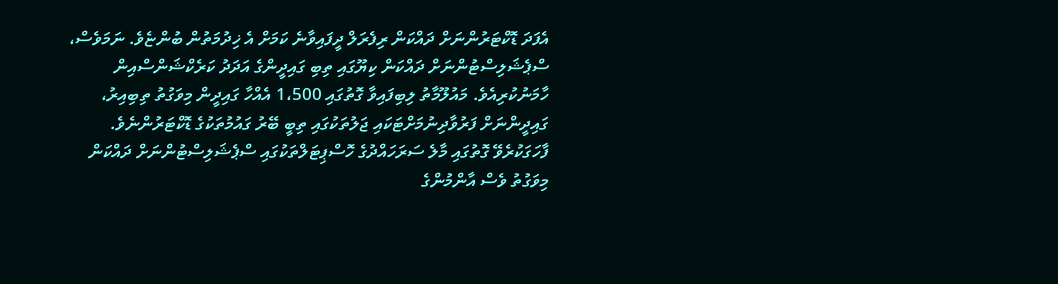އެފަދަ ޑޮކްޓަރުންނަށް ދައްކަން ރިފެރަލް ދީފައިވާނެ ކަމަށް އެ ޚިދުމަތުން ބުންޏެވެ. ނަމަވެސް، ސްޕެޝަލިސްޓުންނަށް ދައްކަން ކިޔޫގައި ތިބި ގައިދީންގެ އަދަދު ކަރެކްޝަންސްއިން ހާމަނުކުރިއެވެ. މައުލޫމާތު ލިބިފައިވާ ގޮތުގައި 1،500 އެއްހާ ގައިދީން މިވަގުތު ތިބިއިރު، ގައިދީންނަށް ފަރުވާދިނުމަށްޓަކައި ޖަލުތަކުގައި ތިބީ ބޭރު ގައުމުތަކުގެ ޑޮކްޓަރުންނެވެ. ފާހަގަކުރެވޭ ގޮތުގައި މާލެ ސަރަހައްދުގެ ހޮސްޕިޓަލްތަކުގައި ސްޕެޝަލިސްޓުންނަށް ދައްކަން މިވަގުތު ވެސް އާންމުންގެ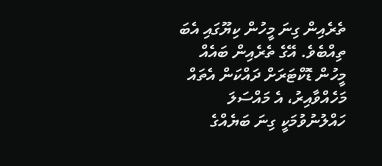ތެރެއިން ގިނަ މީހުން ކިޔޫގައި އެބަ ތިއްބެވެ. އޭގެ ތެރެއިން ބައެއް މީހުން ޑޮކްޓަރަށް ދައްކަން އެތައް މަހެއްވާއިރު، އެ މައްސަލަ ހައްލުނުވުމަކީ ގިނަ ބަޔެއްގެ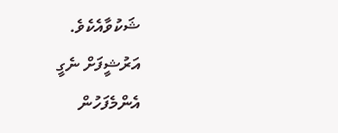ޝަކުވާއެކެވެ.
އަރުޝީފަށް ނެގީ
އެންމެފަހުން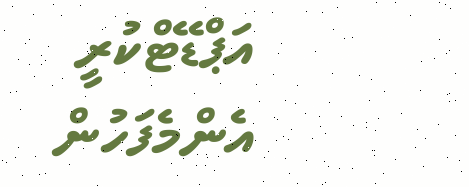އަޕްޑޭޓްކުރީ
އެންމެފަހުން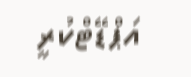އަޕްޑޭޓްކުރީ